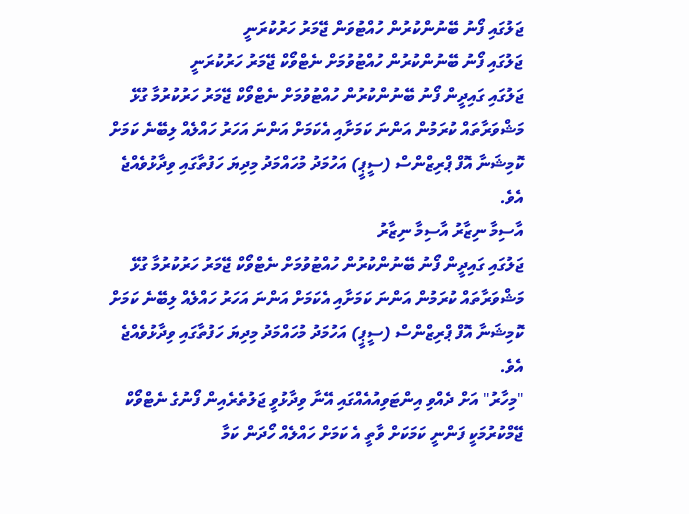ޖަލުގައި ފޯނު ބޭނުންކުރުން ހުއްޓުވަން ޖޭމަރު ހަރުކުރަނީ
ޖަލުގައި ފޯނު ބޭނުންކުރުން ހުއްޓުވުމަށް ނެޓްވޯކް ޖޭމަރު ހަރުކުރަނީ
ޖަލުގައި ގައިދީން ފޯނު ބޭނުންކުރުން ހުއްޓުވުމަށް ނެޓްވޯކް ޖޭމަރު ހަރުކުރުމާ ގުޅޭ މަޝްވަރާތައް ކުރަމުން އަންނަ ކަމަށާއި އެކަމަށް އަންނަ އަހަރު ހައްލެއް ލިބޭނެ ކަމަށް ކޮމިޝަނާ އޮފް ޕްރިޒްންސް (ސީޕީ) އަހުމަދު މުހައްމަދު މިދިޔަ ހަފުތާގައި ވިދާޅުވެއްޖެ އެވެ.
އާސިމާ ނިޒާރު އާސިމާ ނިޒާރު
ޖަލުގައި ގައިދީން ފޯނު ބޭނުންކުރުން ހުއްޓުވުމަށް ނެޓްވޯކް ޖޭމަރު ހަރުކުރުމާ ގުޅޭ މަޝްވަރާތައް ކުރަމުން އަންނަ ކަމަށާއި އެކަމަށް އަންނަ އަހަރު ހައްލެއް ލިބޭނެ ކަމަށް ކޮމިޝަނާ އޮފް ޕްރިޒްންސް (ސީޕީ) އަހުމަދު މުހައްމަދު މިދިޔަ ހަފުތާގައި ވިދާޅުވެއްޖެ އެވެ.
"މިހާރު" އަށް ދެއްވި އިންޓަވިއުއެއްގައި އޭނާ ވިދާޅުވީ ޖަލުތެރެއިން ފޯނުގެ ނެޓްވޯކް ޖޭމްކުރުމަކީ ފަންނީ ކަމަކަށް ވާތީ އެ ކަމަށް ހައްލެއް ހޯދަން ކަމާ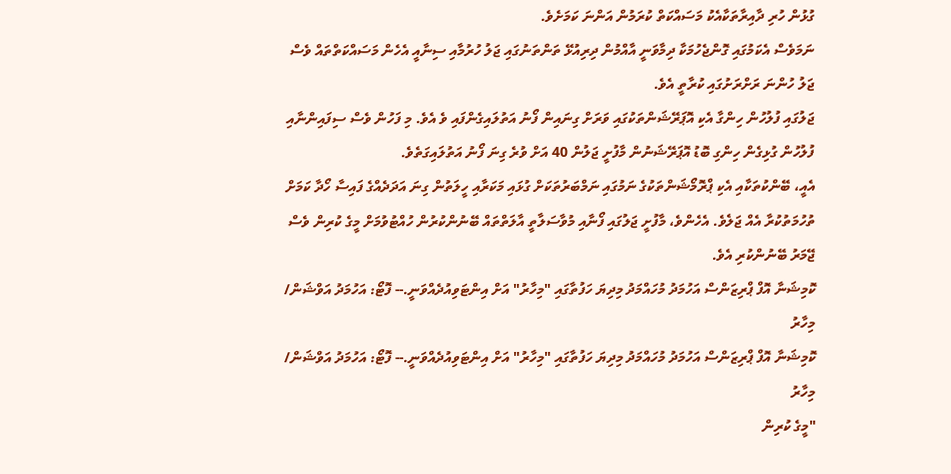ގުޅުން ހުރި ދާއިރާތަކާއެކު މަސައްކަތް ކުރަމުން އަންނަ ކަމަށެވެ.
ނަމަވެސް އެކަމުގައި ގޮންޖެހުމަކާ ދިމާވަނީ އާއްމުން ދިރިއުޅޭ ތަންތަނުގައި ޖަލު ހުރުމާއި ސިނާއީ އެހެން މަސައްކަތްތައް ވެސް ޖަލު ހުންނަ ރަށްރަށުގައި ކުރާތީ އެވެ.
ޖަލުގައި ފުލުހުން ހިންގާ އެކި އޮޕަރޭޝަންތަކުގައި ވަރަށް ގިނައިން ފޯނު އަތުލައިގެންފައި ވެ އެވެ. މި ފަހުން ވެސް ސިފައިންނާއި ފުލުހުން ގުޅިގެން ހިންގި ބޮޑު އޮޕަރޭޝަނުން މާފުށީ ޖަލުން 40 އަށް ވުރެ ގިނަ ފޯނު އަތުލައިގަތެވެ.
އެއީ، ބޭންކުތަކާއި އެކި ޕްރޮމޯޝަންތަކުގެ ނަމުގައި ނަމްބަރުތަކަށް ގުޅައި މަކަރާއި ހީލަތުން ގިނަ އަދަދެއްގެ ފައިސާ ހޯދާ ކަމަށް ތުހުމަތުކުރާ އެއް ޖަލެވެ. އެހެންވެ، މާފުށީ ޖަލުގައި ފޯނާއި މުވާސަލާތީ އާލަތްތައް ބޭނުންކުރުން ހުއްޓުވުމަށް މީގެ ކުރިން ވެސް ޖޭމަރު ބޭނުންކުރި އެވެ.
ކޮމިޝަނާ އޮފް ޕްރިޒަންސް އަހުމަދު މުހައްމަދު މިދިޔަ ހަފުތާގައި "މިހާރު" އަށް އިންޓަވިއުދެއްވަނީ.-- ފޮޓޯ: އަހުމަދު އަވްޝަން/ މިހާރު
ކޮމިޝަނާ އޮފް ޕްރިޒަންސް އަހުމަދު މުހައްމަދު މިދިޔަ ހަފުތާގައި "މިހާރު" އަށް އިންޓަވިއުދެއްވަނީ.-- ފޮޓޯ: އަހުމަދު އަވްޝަން/ މިހާރު
"މީގެ ކުރިން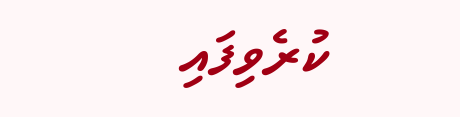ކުރެވިފައި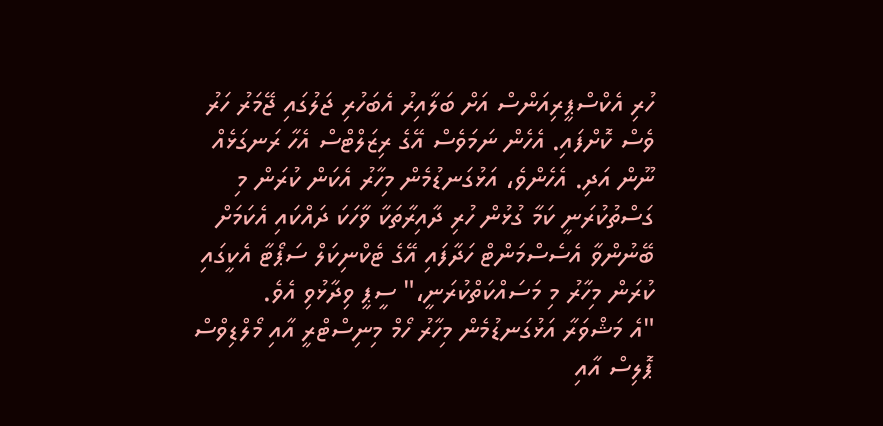ހުރި އެކްސްޕީރިއަންސް އަށް ބަލާއިރު އެބަހުރި ޖަލުގައި ޖޭމަރު ހަރު ވެސް ކޮށްފައި. އެހެން ނަމަވެސް އޭގެ ރިޒަލްޓްސް އެހާ ރަނގަޅެއް ނޫން އަދި. އެހެންވެ، އަޅުގަނޑުމެން މިހާރު އެކަން ކުރަން މި ގަސްތުކުރަނީ ކަމާ ގުޅުން ހުރި ދާއިރާތަކާ ވާހަކަ ދައްކައި އެކަމަށް ބޭނުންވާ އެސެސްމަންޓް ހަދާފައި އޭގެ ޓެކްނިކަލް ސަޕޯޓާ އެކީގައި ކުރަން މިހާރު މި މަސައްކަތްކުރަނީ،" ސީޕީ ވިދާޅުވި އެވެ.
"އެ މަޝްވަރާ އަޅުގަނޑުމެން މިހާރު ހޯމް މިނިސްޓްރީ އާއި މޯލްޑިވްސް ޕޮލިސް އާއި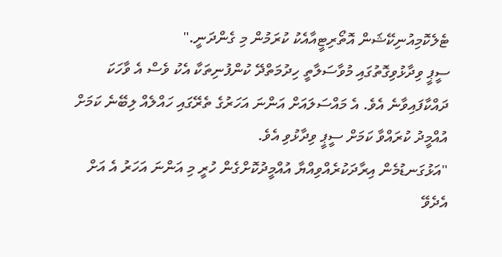ޓެލެކޮމިއުނިކޭޝަން އޮތޯރިޓީއާއެކު ކުރަމުން މި ގެންދަނީ."
ސީޕީ ވިދާޅުވިގޮތުގައި މުވާސަލާތީ ހިދުމަތްދޭ ކުންފުނިތަކާ އެކު ވެސް އެ ވާހަކަ ދައްކާފައިވާނެ އެވެ. އެ މައްސަލައަށް އަންނަ އަހަރުގެ ތެރޭގައި ހައްލެއް ލިބޭނެ ކަމަށް އުއްމީދު ކުރައްވާ ކަމަށް ސީޕީ ވިދާޅުވި އެވެ.
"އަޅުގަނޑުމެން އިރާދަކުރެއްވިއްޔާ އުއްމީދުކޮށްގެން ހުރީ މި އަންނަ އަހަރު އެ އަށް އެދެވޭ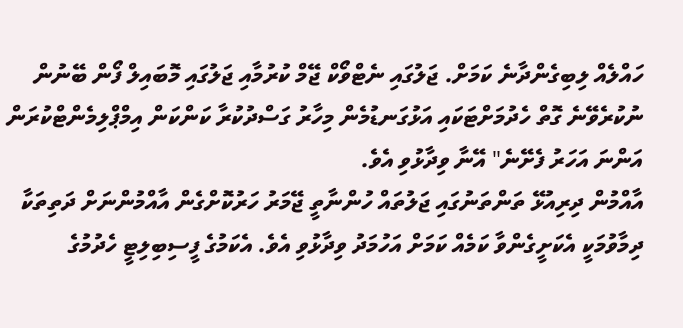ހައްލެއް ލިބިގެންދާނެ ކަމަށް. ޖަލުގައި ނެޓްވޯކް ޖޭމް ކުރުމާއި ޖަލުގައި މޮބައިލް ފޯން ބޭނުން ނުކުރެވޭނެ ގޮތް ހެދުމަށްޓަކައި އަޅުގަނޑުމެން މިހާރު ގަސްދުކުރާ ކަންކަން އިމްޕްލިމެންޓްކުރަން އަންނަ އަހަރު ފެށޭނެ" އޭނާ ވިދާޅުވި އެވެ.
އާއްމުން ދިރިއުޅޭ ތަންތަނުގައި ޖަލުތައް ހުންނާތީ ޖޭމަރު ހަރުކޮށްގެން އާއްމުންނަށް ދަތިތަކާ ދިމާވުމަކީ އެކަށީގެންވާ ކަމެއް ކަމަށް އަހުމަދު ވިދާޅުވި އެވެ. އެކަމުގެ ފީސިބިލިޓީ ހެދުމުގެ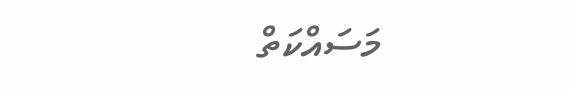މަސައްކަތް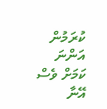ކުރަމުން އަންނަ ކަމަށް ވެސް އޭނާ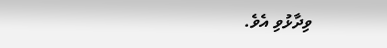ވިދާޅުވި އެވެ.